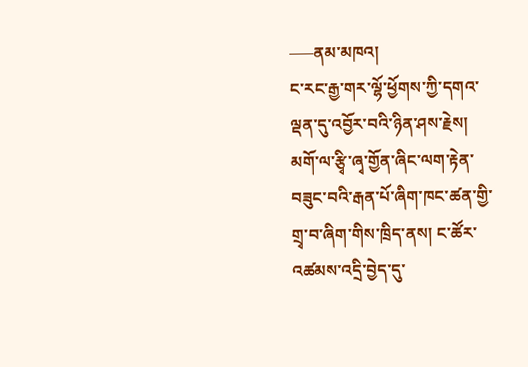—–ནམ་མཁའ།
ང་རང་རྒྱ་གར་ལྷོ་ཕྱོགས་ཀྱི་དགའ་ལྡན་དུ་འབྱོར་བའི་ཉིན་ཤས་རྗེས། མགོ་ལ་རྩྭི་ཞྭ་གྱོན་ཞིང་ལག་རྟེན་བཟུང་བའི་རྒན་པོ་ཞིག་ཁང་ཚན་གྱི་གྲྭ་བ་ཞིག་གིས་ཁྲིད་ནས། ང་ཚོར་འཚམས་འདྲི་བྱེད་དུ་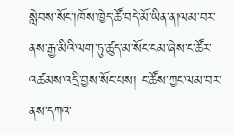སླེབས་སོང་།ཁོས་ཁྱེད་ཚོ་བདེ་མོ་ཡིན་ན།ལམ་བར་ནས་རྒྱ་མིའི་ལག་ཏུ་ཚུད་མ་སོང་ངམ་ཞེས་ང་ཚོར་འཚམས་འདྲི་བྱས་སོང་པས། ང་ཚོས་ཀྱང་ལམ་བར་ནས་དཀའ་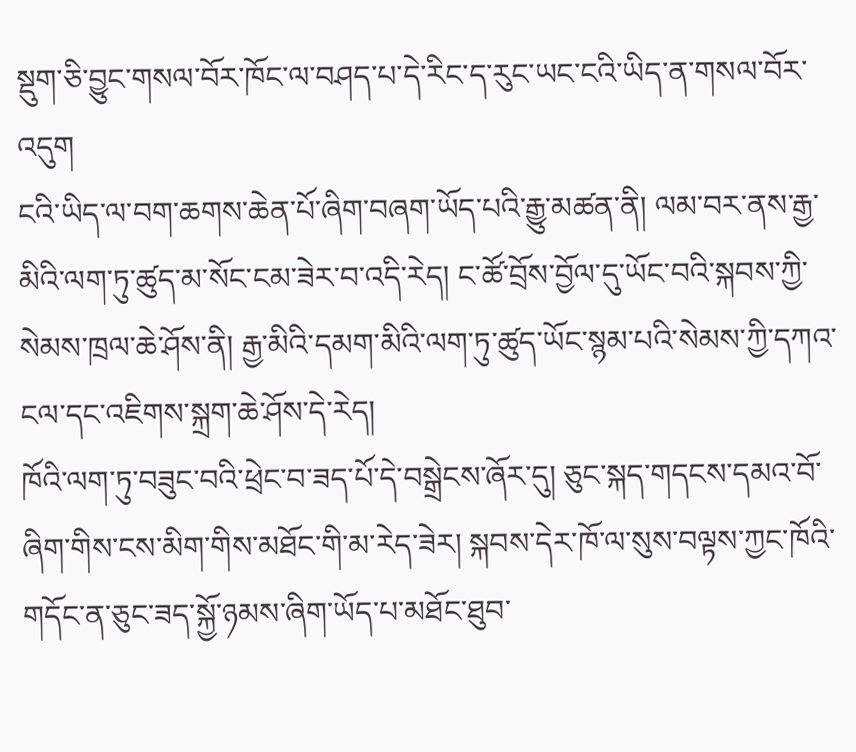སྡུག་ཅི་བྱུང་གསལ་བོར་ཁོང་ལ་བཤད་པ་དེ་རིང་ད་རུང་ཡང་ངའི་ཡིད་ན་གསལ་བོར་འདུག
ངའི་ཡིད་ལ་བག་ཆགས་ཆེན་པོ་ཞིག་བཞག་ཡོད་པའི་རྒྱུ་མཚན་ནི། ལམ་བར་ནས་རྒྱ་མིའི་ལག་ཏུ་ཚུད་མ་སོང་ངམ་ཟེར་བ་འདི་རེད། ང་ཚོ་བྲོས་བྱོལ་དུ་ཡོང་བའི་སྐབས་ཀྱི་སེམས་ཁྲལ་ཆེ་ཤོས་ནི། རྒྱ་མིའི་དམག་མིའི་ལག་ཏུ་ཚུད་ཡོང་སྙམ་པའི་སེམས་ཀྱི་དཀའ་ངལ་དང་འཇིགས་སྐྲག་ཆེ་ཤོས་དེ་རེད།
ཁོའི་ལག་ཏུ་བཟུང་བའི་ཕྲེང་བ་ཟད་པོ་དེ་བསྒྲེངས་ཞོར་དུ། ཅུང་སྐད་གདངས་དམའ་བོ་ཞིག་གིས་ངས་མིག་གིས་མཐོང་གི་མ་རེད་ཟེར། སྐབས་དེར་ཁོ་ལ་སུས་བལྟས་ཀྱང་ཁོའི་གདོང་ན་ཅུང་ཟད་སྐྱོ་ཉམས་ཞིག་ཡོད་པ་མཐོང་ཐུབ་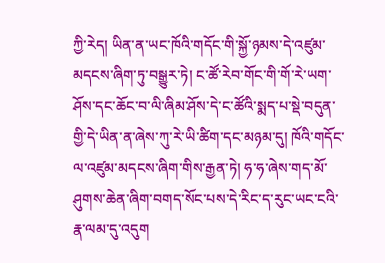ཀྱི་རེད། ཡིན་ན་ཡང་ཁོའི་གདོང་གི་སྐྱོ་ཉམས་དེ་འཛུམ་མདངས་ཞིག་ཏུ་བསྒྱུར་ཏེ། ང་ཚོ་རེབ་གོང་གི་གོ་རེ་ཡག་ཤོས་དང་ཆོང་བ་ལི་ཞིམ་ཤོས་དེ་ང་ཚོའི་སྨད་པ་སྡེ་བདུན་གྱི་དེ་ཡིན་ན་ཞེས་ཀུ་རེ་ཡི་ཚིག་དང་མཉམ་དུ། ཁོའི་གདོང་ལ་འཛུམ་མདངས་ཞིག་གིས་རྒྱན་ཏེ། ཧ་ཧ་ཞེས་གད་མོ་ཤུགས་ཆེན་ཞིག་བགད་སོང་པས་དེ་རིང་ད་རུང་ཡང་ངའི་རྣ་ལམ་དུ་འདུག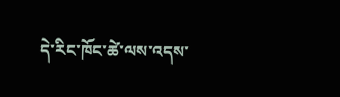དེ་རིང་ཁོང་ཚེ་ལས་འདས་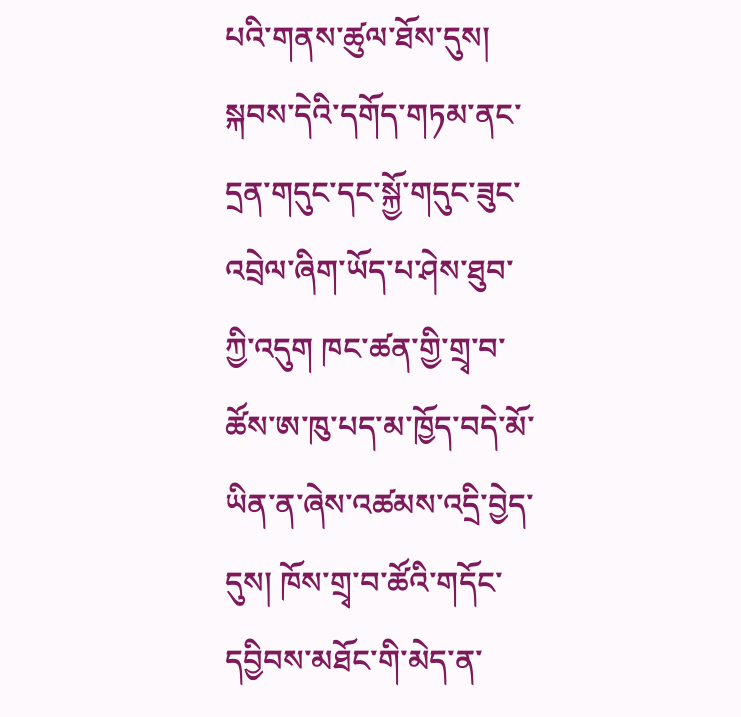པའི་གནས་ཚུལ་ཐོས་དུས། སྐབས་དེའི་དགོད་གཏམ་ནང་དྲན་གདུང་དང་སྐྱོ་གདུང་ཟུང་འབྲེལ་ཞིག་ཡོད་པ་ཤེས་ཐུབ་ཀྱི་འདུག ཁང་ཚན་གྱི་གྲྭ་བ་ཚོས་ཨ་ཁུ་པད་མ་ཁྱོད་བདེ་མོ་ཡིན་ན་ཞེས་འཚམས་འདྲི་བྱེད་དུས། ཁོས་གྲྭ་བ་ཚོའི་གདོང་དབྱིབས་མཐོང་གི་མེད་ན་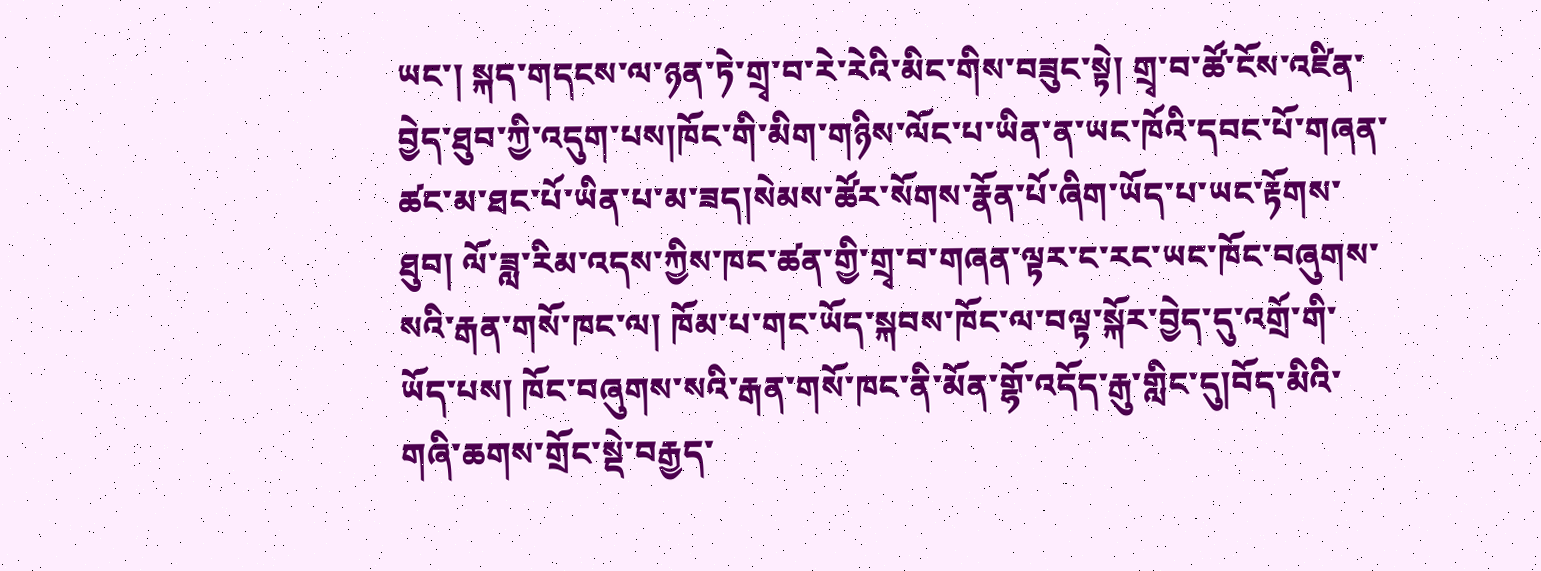ཡང་། སྐད་གདངས་ལ་ཉན་ཏེ་གྲྭ་བ་རེ་རེའི་མིང་གིས་བཟུང་སྟེ། གྲྭ་བ་ཚོ་ངོས་འཛིན་བྱེད་ཐུབ་ཀྱི་འདུག་པས།ཁོང་གི་མིག་གཉིས་ལོང་པ་ཡིན་ན་ཡང་ཁོའི་དབང་པོ་གཞན་ཚང་མ་ཐང་པོ་ཡིན་པ་མ་ཟད།སེམས་ཚོར་སོགས་རྣོན་པོ་ཞིག་ཡོད་པ་ཡང་རྟོགས་ཐུབ། ལོ་ཟླ་རིམ་འདས་ཀྱིས་ཁང་ཚན་གྱི་གྲྭ་བ་གཞན་ལྟར་ང་རང་ཡང་ཁོང་བཞུགས་སའི་རྒན་གསོ་ཁང་ལ། ཁོམ་པ་གང་ཡོད་སྐབས་ཁོང་ལ་བལྟ་སྐོར་བྱེད་དུ་འགྲོ་གི་ཡོད་པས། ཁོང་བཞུགས་སའི་རྒན་གསོ་ཁང་ནི་མོན་གྷོ་འདོད་རྒུ་གླིང་དུ།བོད་མིའི་གཞི་ཆགས་གྲོང་སྡེ་བརྒྱད་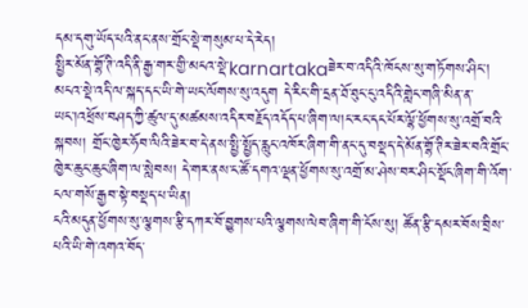དམ་དགུ་ཡོད་པའི་ནང་ནས་གྲོང་སྡེ་གསུམ་པ་དེ་རེད།
སྤྱིར་མོན་གྷོ་ཊི་འདི་ནི་རྒྱ་གར་གྱི་མངའ་སྡེ་karnartakaཟེར་བ་འདིའི་ཁོངས་སུ་གཏོགས་ཤིང་། མངའ་སྡེ་འདི་ལ་སྐད་དང་ཡི་གེ་ཡང་ལོགས་སུ་འདུག དེ་རིང་གི་དྲན་ཐོ་ཐུང་ངུ་འདིའི་གླེང་གཞི་མིན་ན་ཡང་།འཕྲོས་བཤད་ཀྱི་ཚུལ་དུ་མཚམས་འདིར་བརྗོད་འདོད་པ་ཞིག་ལ།ང་རང་དང་པོར་ལྷོ་ཕྱོགས་སུ་འགྲོ་བའི་སྐབས། གྲོང་ཁྱེར་ཧོབ་ལིའི་ཟེར་བ་དེ་ནས་སྤྱི་སྤྱོད་རླུང་འཁོར་ཞིག་གི་ནང་དུ་བསྡད་དེ་མོན་གྷོ་ཊིར་ཟེར་བའི་གྲོང་ཁྱེར་ཆུང་ཆུང་ཞིག་ལ་སླེབས། དེ་གར་ནས་ང་ཚོ་དགའ་ལྡན་ཕྱོགས་སུ་འགྲོ་མ་ཤེས་བར་ཤིང་སྡོང་ཞིག་གི་འོག་ངལ་གསོ་རྒྱབ་སྟེ་བསྡད་པ་ཡིན།
ངའི་མདུན་ཕྱོགས་སུ་ལྕགས་རྩི་དཀར་བོ་བྱུགས་པའི་ལྕགས་ལེབ་ཞིག་གི་ངོས་སུ། ཚོན་རྩི་དམར་བོས་བྲིས་པའི་ཡི་གེ་འགའ་བོད་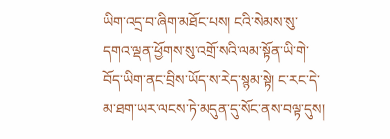ཡིག་འདྲ་བ་ཞིག་མཐོང་པས། ངའི་སེམས་སུ་དགའ་ལྡན་ཕྱོགས་སུ་འགྲོ་སའི་ལམ་སྟོན་ཡི་གེ་བོད་ཡིག་ནང་བྲིས་ཡོད་ས་རེད་སྙམ་སྟེ། ང་རང་དེ་མ་ཐག་ཡར་ལངས་ཏེ་མདུན་དུ་སོང་ནས་བལྟ་དུས།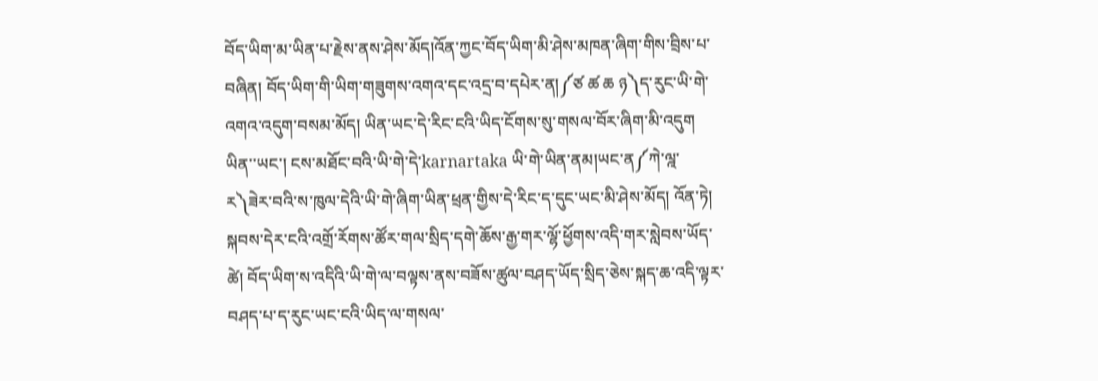བོད་ཡིག་མ་ཡིན་པ་རྗེས་ནས་ཤེས་མོད།འོན་ཀྱང་བོད་ཡིག་མི་ཤེས་མཁན་ཞིག་གིས་བྲིས་པ་བཞིན། བོད་ཡིག་གི་ཡིག་གཟུགས་འགའ་དང་འདྲ་བ་དཔེར་ན།༼ཙ ཚ ཆ ཉ༽ད་རུང་ཡི་གེ་འགའ་འདུག་བསམ་མོད། ཡིན་ཡང་དེ་རིང་ངའི་ཡིད་ངོགས་སུ་གསལ་བོར་ཞིག་མི་འདུག
ཡིན་་ཡང་། ངས་མཐོང་བའི་ཡི་གེ་དེ་karnartaka ཡི་གེ་ཡིན་ནམ།ཡང་ན༼ཀེ་ལྰ་ར༽ཟེར་བའི་ས་ཁུལ་དེའི་ཡི་གེ་ཞིག་ཡིན་ཕྲན་གྱིས་དེ་རིང་ད་དུང་ཡང་མི་ཤེས་མོད། འོན་ཏེ། སྐབས་དེར་ངའི་འགྲོ་རོགས་ཚོར་གལ་སྲིད་དགེ་ཆོས་རྒྱ་གར་ལྷོ་ཕྱོགས་འདི་གར་སླེབས་ཡོད་ཚེ། བོད་ཡིག་ས་འདིའི་ཡི་གེ་ལ་བལྟས་ནས་བཟོས་ཚུལ་བཤད་ཡོད་སྲིད་ཅེས་སྐད་ཆ་འདི་ལྟར་བཤད་པ་ད་རུང་ཡང་ངའི་ཡིད་ལ་གསལ་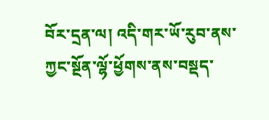བོར་དྲན་ལ། འདི་གར་ཡོ་རུབ་ནས་ཀྱང་སྔོན་ལྷོ་ཕྱོགས་ནས་བསྡད་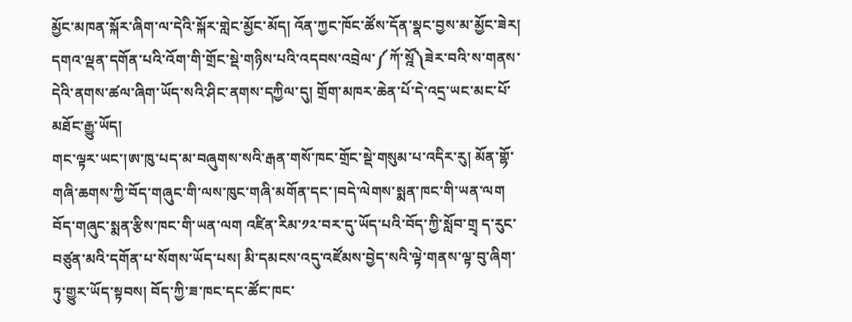མྱོང་མཁན་སྐོར་ཞིག་ལ་དེའི་སྐོར་གླེང་མྱོང་མོད། འོན་ཀྱང་ཁོང་ཚོས་དོན་སྣང་བྱས་མ་མྱོང་ཟེར། དགའ་ལྡན་དགོན་པའི་འོག་གི་གྲོང་སྡེ་གཉིས་པའི་འདབས་འབྲེལ་༼ཀོ་སྰོ༽ཟེར་བའི་ས་གནས་དེའི་ནགས་ཚལ་ཞིག་ཡོད་སའི་ཤིང་ནགས་དཀྱིལ་དུ། གྲོག་མཁར་ཆེན་པོ་དེ་འདྲ་ཡང་མང་པོ་མཐོང་རྒྱུ་ཡོད།
གང་ལྟར་ཡང་།ཨ་ཁུ་པད་མ་བཞུགས་སའི་རྒན་གསོ་ཁང་གྲོང་སྡེ་གསུམ་པ་འདིར་རུ། མོན་གྷོ་གཞི་ཆགས་ཀྱི་བོད་གཞུང་གི་ལས་ཁུང་གཞི་མགོན་དང་།བདེ་ལེགས་སྨན་ཁང་གི་ཡན་ལག བོད་གཞུང་སྨན་རྩིས་ཁང་གི་ཡན་ལག འཛིན་རིམ་༡༢་བར་དུ་ཡོད་པའི་བོད་ཀྱི་སློབ་གྲྭ ད་རུང་བཙུན་མའི་དགོན་པ་སོགས་ཡོད་པས། མི་དམངས་འདུ་འཛོམས་བྱེད་སའི་ལྟེ་གནས་ལྟ་བུ་ཞིག་ཏུ་གྱུར་ཡོད་སྟབས། བོད་ཀྱི་ཟ་ཁང་དང་ཚོང་ཁང་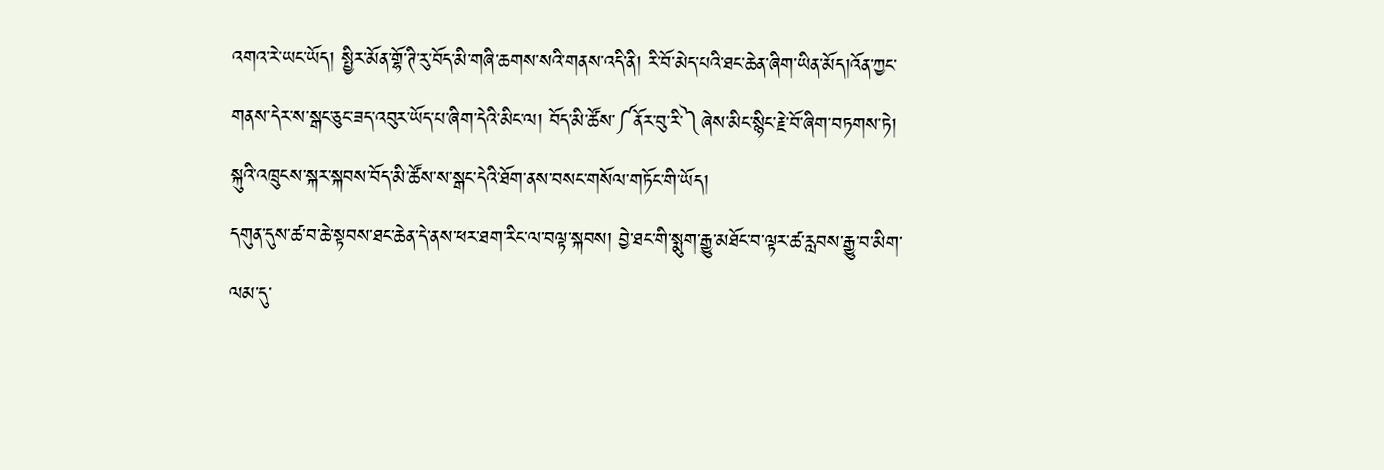འགའ་རེ་ཡང་ཡོད། སྤྱིར་མོན་གྷོ་ཊི་རུ་བོད་མི་གཞི་ཆགས་སའི་གནས་འདི་ནི། རི་བོ་མེད་པའི་ཐང་ཆེན་ཞིག་ཡིན་མོད།འོན་ཀྱང་གནས་དེར་ས་སྒང་ཅུང་ཟད་འབུར་ཡོད་པ་ཞིག་དེའི་མིང་ལ། བོད་མི་ཚོས་༼ནོར་བུ་རི་༽ཞེས་མིང་སྙིང་རྗེ་བོ་ཞིག་བཏགས་ཏེ། སྐུའི་འཁྲུངས་སྐར་སྐབས་བོད་མི་ཚོས་ས་སྒང་དེའི་ཐོག་ནས་བསང་གསོལ་གཏོང་གི་ཡོད།
དགུན་དུས་ཚ་བ་ཆེ་སྟབས་ཐང་ཆེན་དེ་ནས་ཕར་ཐག་རིང་ལ་བལྟ་སྐབས། བྱེ་ཐང་གི་སྨུག་རྒྱུ་མཐོང་བ་ལྟར་ཚ་རླབས་རྒྱུ་བ་མིག་ལམ་དུ་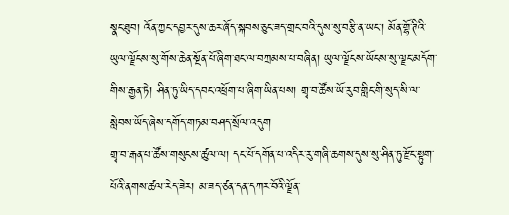སྣང་ཐུབ། འོན་ཀྱང་དབྱར་དུས་ཆར་ཞོད་སྐབས་ཅུང་ཟད་གྲང་བའི་དུས་སུ་བརྩི་ན་ཡང་། མོན་གྷོ་ཊིའི་ཡུལ་ལྗོངས་སུ་གོས་ཆེན་སྔོན་པོ་ཞིག་ཐང་ལ་བཀྲམས་པ་བཞིན། ཡུལ་ལྗོངས་ཡོངས་སུ་ལྗང་མདོག་གིས་རྒྱན་ཏེ། ཤིན་ཏུ་ཡིད་དབང་འཕྲོག་པ་ཞིག་ཡིན་པས། གྲྭ་བ་ཚོས་ཡོ་རུབ་གླིང་གི་སུད་སི་ལ་སླེབས་ཡོད་ཞེས་དགོད་གཏམ་བཤད་སྲོལ་འདུག
གྲྭ་བ་རྒན་པ་ཚོས་གསུངས་ཚུལ་ལ། དང་པོ་དགོན་པ་འདིར་རུ་གཞི་ཆགས་དུས་སུ་ཤིན་ཏུ་རྫོང་སྟུག་པོའི་ནགས་ཚལ་རེད་ཟེར། མ་ཟད་ཙན་དན་དཀར་བོའི་ལྗོན་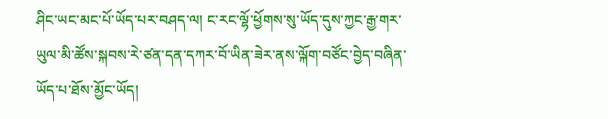ཤིང་ཡང་མང་པོ་ཡོད་པར་བཤད་ལ། ང་རང་ལྷོ་ཕྱོགས་སུ་ཡོད་དུས་ཀྱང་རྒྱ་གར་ཡུལ་མི་ཚོས་སྐབས་རེ་ཙན་དན་དཀར་བོ་ཡིན་ཟེར་ནས་ལྐོག་བཙོང་བྱེད་བཞིན་ཡོད་པ་ཐོས་མྱོང་ཡོད།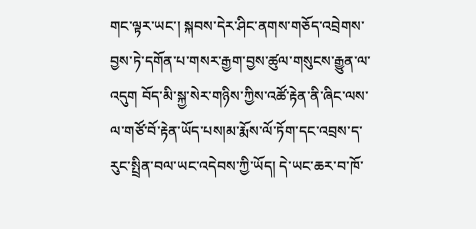གང་ལྟར་ཡང་། སྐབས་དེར་ཤིང་ནགས་གཅོད་འབྲེགས་བྱས་ཏེ་དགོན་པ་གསར་རྒྱག་བྱས་ཚུལ་གསུངས་རྒྱུན་ལ་འདུག བོད་མི་སྐྱ་སེར་གཉིས་ཀྱིས་འཚོ་རྟེན་ནི་ཞིང་ལས་ལ་གཙོ་བོ་རྟེན་ཡོད་པས།མ་རྨོས་ལོ་ཏོག་དང་འབྲས་ད་རུང་སྤྲིན་བལ་ཡང་འདེབས་ཀྱི་ཡོད། དེ་ཡང་ཆར་བ་ཁོ་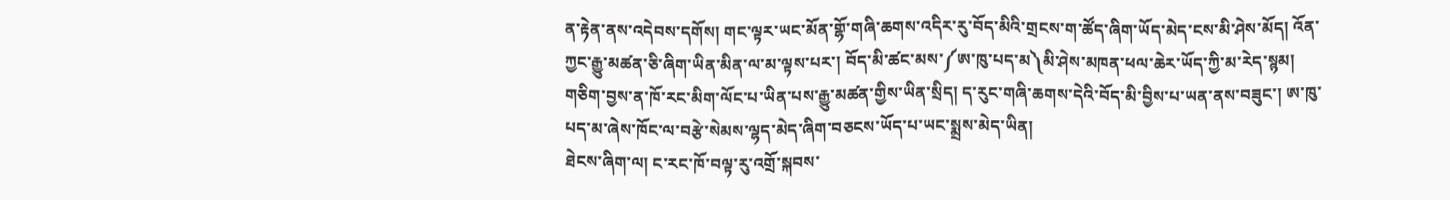ན་རྟེན་ནས་འདེབས་དགོས། གང་ལྟར་ཡང་མོན་གྷོ་གཞི་ཆགས་འདིར་རུ་བོད་མིའི་གྲངས་ག་ཚོད་ཞིག་ཡོད་མེད་ངས་མི་ཤེས་མོད། འོན་ཀྱང་རྒྱུ་མཚན་ཅི་ཞིག་ཡིན་མིན་ལ་མ་ལྟས་པར་། བོད་མི་ཚང་མས་༼ཨ་ཁུ་པད་མ༽མི་ཤེས་མཁན་ཕལ་ཆེར་ཡོད་ཀྱི་མ་རེད་སྙམ། གཅིག་བྱས་ན་ཁོ་རང་མིག་ལོང་པ་ཡིན་པས་རྒྱུ་མཚན་གྱིས་ཡིན་སྲིད། ད་རུང་གཞི་ཆགས་དེའི་བོད་མི་བྱིས་པ་ཡན་ནས་བཟུང་། ཨ་ཁུ་པད་མ་ཞེས་ཁོང་ལ་བརྩེ་སེམས་ལྷད་མེད་ཞིག་བཅངས་ཡོད་པ་ཡང་སྨྲས་མེད་ཡིན།
ཐེངས་ཞིག་ལ། ང་རང་ཁོ་བལྟ་རུ་འགྲོ་སྐབས་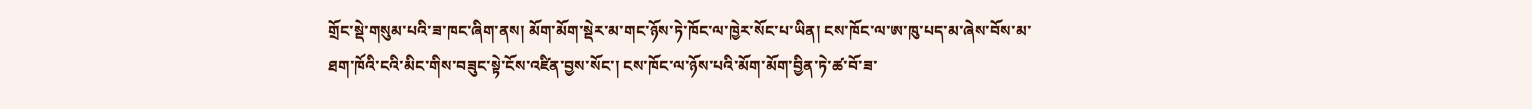གྲོང་སྡེ་གསུམ་པའི་ཟ་ཁང་ཞིག་ནས། མོག་མོག་སྡེར་མ་གང་ཉོས་ཏེ་ཁོང་ལ་ཁྱེར་སོང་པ་ཡིན། ངས་ཁོང་ལ་ཨ་ཁུ་པད་མ་ཞེས་བོས་མ་ཐག་ཁོའི་ངའི་མིང་གིས་བཟུང་སྟེ་ངོས་འཛིན་བྱས་སོང་། ངས་ཁོང་ལ་ཉོས་པའི་མོག་མོག་བྱིན་ཏེ་ཚ་བོ་ཟ་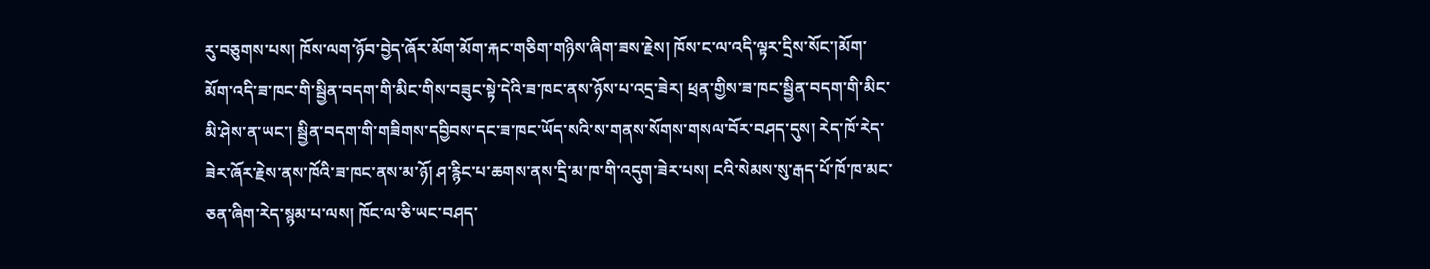རུ་བཅུགས་པས། ཁོས་ལག་ཉོབ་བྱེད་ཞོར་མོག་མོག་རྐང་གཅིག་གཉིས་ཞིག་ཟས་རྗེས། ཁོས་ང་ལ་འདི་ལྟར་དྲིས་སོང་།མོག་མོག་འདི་ཟ་ཁང་གི་སྦྱིན་བདག་གི་མིང་གིས་བཟུང་སྟེ་དེའི་ཟ་ཁང་ནས་ཉོས་པ་འདྲ་ཟེར། ཕྲན་གྱིས་ཟ་ཁང་སྦྱིན་བདག་གི་མིང་མི་ཤེས་ན་ཡང་། སྦྱིན་བདག་གི་གཟིགས་དབྱིབས་དང་ཟ་ཁང་ཡོད་སའི་ས་གནས་སོགས་གསལ་བོར་བཤད་དུས། རེད་ཁོ་རེད་ཟེར་ཞོར་རྗེས་ནས་ཁོའི་ཟ་ཁང་ནས་མ་ཉོ། ཤ་རྙིང་པ་ཆགས་ནས་དྲི་མ་ཁ་གི་འདུག་ཟེར་པས། ངའི་སེམས་སུ་རྒད་པོ་ཁོ་ཁ་མང་ཅན་ཞིག་རེད་སྙམ་པ་ལས། ཁོང་ལ་ཅི་ཡང་བཤད་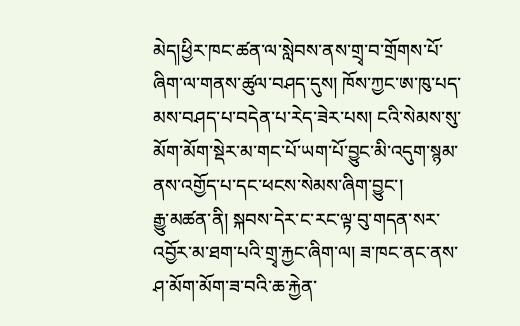མེད།ཕྱིར་ཁང་ཚན་ལ་སླེབས་ནས་གྲྭ་བ་གྲོགས་པོ་ཞིག་ལ་གནས་ཚུལ་བཤད་དུས། ཁོས་ཀྱང་ཨ་ཁུ་པད་མས་བཤད་པ་བདེན་པ་རེད་ཟེར་པས། ངའི་སེམས་སུ་མོག་མོག་སྡེར་མ་གང་པོ་ཡག་པོ་བྱུང་མི་འདུག་སྙམ་ནས་འགྱོད་པ་དང་ཕངས་སེམས་ཞིག་བྱུང་།
རྒྱུ་མཚན་ནི། སྐབས་དེར་ང་རང་ལྟ་བུ་གདན་སར་འབྱོར་མ་ཐག་པའི་གྲྭ་རྐྱང་ཞིག་ལ། ཟ་ཁང་ནང་ནས་ཤ་མོག་མོག་ཟ་བའི་ཆ་རྐྱེན་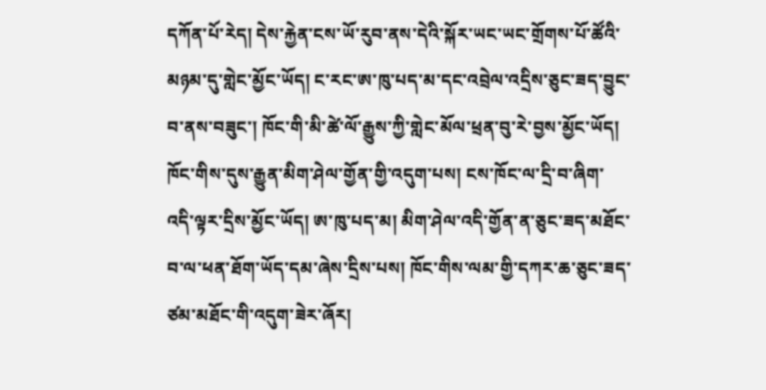དཀོན་པོ་རེད། དེས་རྐྱེན་ངས་ཡོ་རུབ་ནས་དེའི་སྐོར་ཡང་ཡང་གྲོགས་པོ་ཚོའི་མཉམ་དུ་གླེང་མྱོང་ཡོད། ང་རང་ཨ་ཁུ་པད་མ་དང་འབྲེལ་འདྲིས་ཅུང་ཟད་བྱུང་བ་ནས་བཟུང་། ཁོང་གི་མི་ཚེ་ལོ་རྒྱུས་ཀྱི་གླེང་མོལ་ཕྲན་བུ་རེ་བྱས་མྱོང་ཡོད། ཁོང་གིས་དུས་རྒྱུན་མིག་ཤེལ་གྱོན་གྱི་འདུག་པས། ངས་ཁོང་ལ་དྲི་བ་ཞིག་འདི་ལྟར་དྲིས་མྱོང་ཡོད། ཨ་ཁུ་པད་མ། མིག་ཤེལ་འདི་གྱོན་ན་ཅུང་ཟད་མཐོང་བ་ལ་ཕན་ཐོག་ཡོད་དམ་ཞེས་དྲིས་པས། ཁོང་གིས་ལམ་གྱི་དཀར་ཆ་ཅུང་ཟད་ཙམ་མཐོང་གི་འདུག་ཟེར་ཞོར།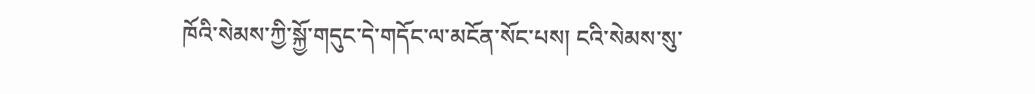ཁོའི་སེམས་ཀྱི་སྐྱོ་གདུང་དེ་གདོང་ལ་མངོན་སོང་པས། ངའི་སེམས་སུ་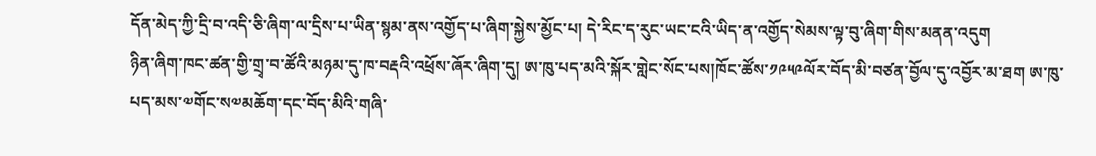དོན་མེད་ཀྱི་དྲི་བ་འདི་ཅི་ཞིག་ལ་དྲིས་པ་ཡིན་སྙམ་ནས་འགྱོད་པ་ཞིག་སྐྱེས་མྱོང་པ། དེ་རིང་ད་རུང་ཡང་ངའི་ཡིད་ན་འགྱོད་སེམས་ལྟ་བུ་ཞིག་གིས་མནན་འདུག
ཉིན་ཞིག་ཁང་ཚན་གྱི་གྲྭ་བ་ཚོའི་མཉམ་དུ་ཁ་བརྡའི་འཕྲོས་ཞོར་ཞིག་དུ། ཨ་ཁུ་པད་མའི་སྐོར་གླེང་སོང་པས།ཁོང་ཚོས་༡༩༥༩ལོར་བོད་མི་བཙན་བྱོལ་དུ་འབྱོར་མ་ཐག ཨ་ཁུ་པད་མས་༧གོང་ས༧མཆོག་དང་བོད་མིའི་གཞི་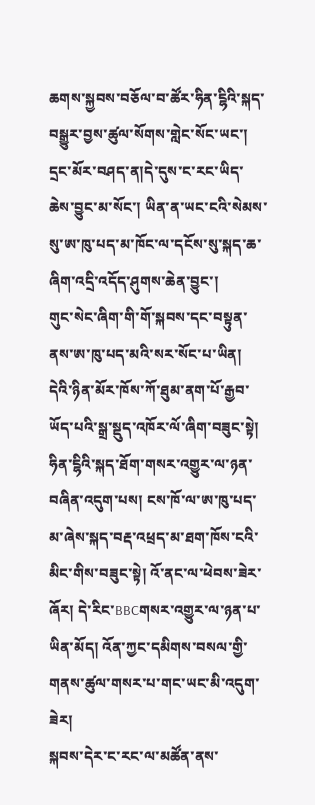ཆགས་སྐྱབས་བཅོལ་བ་ཚོར་ཧིན་ངྷིའི་སྐད་བསྒྱུར་བྱས་ཚུལ་སོགས་གླེང་སོང་ཡང་། དྲང་མོར་བཤད་ན།དེ་དུས་ང་རང་ཡིད་ཆེས་བྱུང་མ་སོང་། ཡིན་ན་ཡང་ངའི་སེམས་སུ་ཨ་ཁུ་པད་མ་ཁོང་ལ་དངོས་སུ་སྐད་ཆ་ཞིག་འདྲི་འདོད་ཤུགས་ཆེན་བྱུང་།
གུང་སེང་ཞིག་གི་གོ་སྐབས་དང་བསྟུན་ནས་ཨ་ཁུ་པད་མའི་སར་སོང་པ་ཡིན། དེའི་ཉིན་མོར་ཁོས་ཀོ་ཐུམ་ནག་པོ་རྒྱབ་ཡོད་པའི་སྒྲ་སྡུད་འཁོར་ལོ་ཞིག་བཟུང་སྟེ། ཧིན་ངྷིའི་སྐད་ཐོག་གསར་འགྱུར་ལ་ཉན་བཞིན་འདུག་པས། ངས་ཁོ་ལ་ཨ་ཁུ་པད་མ་ཞེས་སྐད་བརྡ་འཕྲད་མ་ཐག་ཁོས་ངའི་མིང་གིས་བཟུང་སྟེ། འོ་ནང་ལ་ཕེབས་ཟེར་ཞོར། དེ་རིང་BBCགསར་འགྱུར་ལ་ཉན་པ་ཡིན་མོད། འོན་ཀྱང་དམིགས་བསལ་གྱི་གནས་ཚུལ་གསར་པ་གང་ཡང་མི་འདུག་ཟེར།
སྐབས་དེར་ང་རང་ལ་མཚོན་ནས་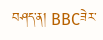བཤད་ན། BBCཟེར་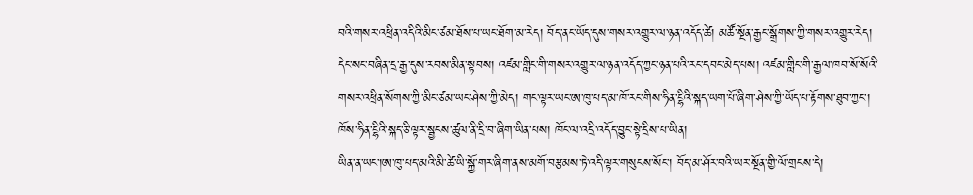བའི་གསར་འཕྲིན་འདིའི་མིང་ཙམ་ཐོས་པ་ཡང་ཐོག་མ་རེད། བོད་ནང་ཡོད་དུས་གསར་འགྱུར་ལ་ཉན་འདོད་ཚེ། མཚོ་སྔོན་རྒྱང་སྒྲོགས་ཀྱི་གསར་འགྱུར་རེད། དེང་སང་བཞིན་དྲ་རྒྱ་དུས་རབས་མིན་སྟབས། འཛམ་གླིང་གི་གསར་འགྱུར་ལ་ཉན་འདོད་ཀྱང་ཉན་པའི་རང་དབང་མེད་པས། འཛམ་གླིང་གི་རྒྱལ་ཁབ་སོ་སོའི་གསར་འཕྲིན་སོགས་ཀྱི་མིང་ཙམ་ཡང་ཤེས་ཀྱི་མེད། གང་ལྟར་ཡང་ཨ་ཁུ་པད་མ་ཁོ་རང་གིས་ཧིན་ངྷིའི་སྐད་ཡག་པོ་ཞིག་ཤེས་ཀྱི་ཡོད་པ་རྟོགས་ཐུབ་ཀྱང་། ཁོས་ཧིན་ངྷིའི་སྐད་ཅི་ལྟར་སྦྱངས་ཚུལ་ནི་དྲི་བ་ཞིག་ཡིན་པས། ཁོང་ལ་འདྲི་འདོད་བྱུང་སྟེ་དྲིས་པ་ཡིན།
ཡིན་ན་ཡང་།ཨ་ཁུ་པད་མའི་མི་ཚེ་ཡི་སྐྱོ་གར་ཞིག་ནས་མགོ་བརྩམས་ཏེ་འདི་ལྟར་གསུངས་སོང་། བོད་མ་ཤོར་བའི་ཡར་སྔོན་གྱི་ལོ་གྲངས་དེ།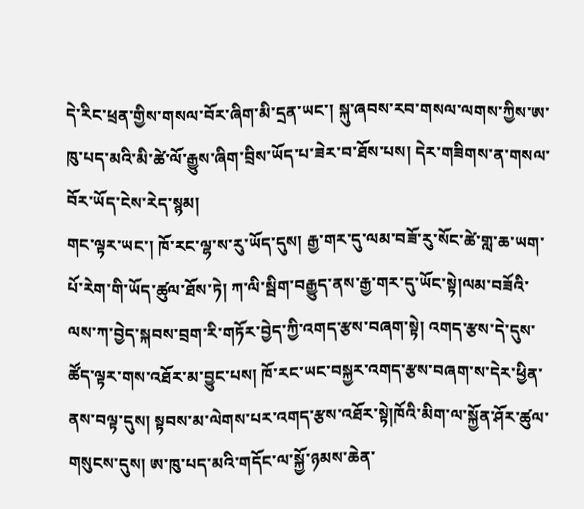དེ་རིང་ཕྲན་གྱིས་གསལ་བོར་ཞིག་མི་དྲན་ཡང་། སྐུ་ཞབས་རབ་གསལ་ལགས་ཀྱིས་ཨ་ཁུ་པད་མའི་མི་ཚེ་ལོ་རྒྱུས་ཞིག་བྲིས་ཡོད་པ་ཟེར་བ་ཐོས་པས། དེར་གཟིགས་ན་གསལ་བོར་ཡོད་ངེས་རེད་སྙམ།
གང་ལྟར་ཡང་། ཁོ་རང་ལྷ་ས་རུ་ཡོད་དུས། རྒྱ་གར་དུ་ལམ་བཟོ་རུ་སོང་ཚེ་གླ་ཆ་ཡག་པོ་རེག་གི་ཡོད་ཚུལ་ཐོས་ཏེ། ཀ་ལི་སྦིག་བརྒྱུད་ནས་རྒྱ་གར་དུ་ཡོང་སྟེ།ལམ་བཟོའི་ལས་ཀ་བྱེད་སྐབས་བྲག་རི་གཏོར་བྱེད་ཀྱི་འགད་རྩས་བཞག་སྟེ། འགད་རྩས་དེ་དུས་ཚོད་ལྟར་གས་འཐོར་མ་བྱུང་པས། ཁོ་རང་ཡང་བསྐྱར་འགད་རྩས་བཞག་ས་དེར་ཕྱིན་ནས་བལྟ་དུས། སྟབས་མ་ལེགས་པར་འགད་རྩས་འཐོར་སྟེ།ཁོའི་མིག་ལ་སྐྱོན་ཤོར་ཚུལ་གསུངས་དུས། ཨ་ཁུ་པད་མའི་གདོང་ལ་སྐྱོ་ཉམས་ཆེན་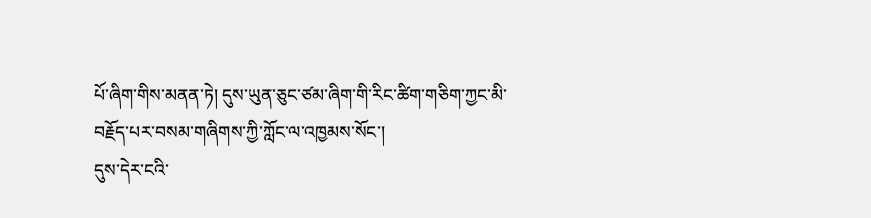པོ་ཞིག་གིས་མནན་ཏེ། དུས་ཡུན་ཅུང་ཙམ་ཞིག་གི་རིང་ཚིག་གཅིག་ཀྱང་མི་བརྗོད་པར་བསམ་གཞིགས་ཀྱི་ཀློང་ལ་འཁྱམས་སོང་།
དུས་དེར་ངའི་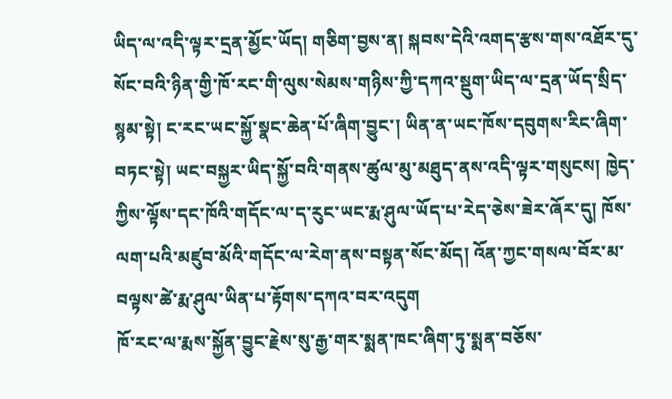ཡིད་ལ་འདི་ལྟར་དྲན་མྱོང་ཡོད། གཅིག་བྱས་ན། སྐབས་དེའི་འགད་རྩས་གས་འཐོར་དུ་སོང་བའི་ཉིན་གྱི་ཁོ་རང་གི་ལུས་སེམས་གཉིས་ཀྱི་དཀའ་སྡུག་ཡིད་ལ་དྲན་ཡོད་སྲིད་སྙམ་སྟེ། ང་རང་ཡང་སྐྱོ་སྣང་ཆེན་པོ་ཞིག་བྱུང་། ཡིན་ན་ཡང་ཁོས་དབུགས་རིང་ཞིག་བཏང་སྟེ། ཡང་བསྐྱར་ཡིད་སྐྱོ་བའི་གནས་ཚུལ་མུ་མཐུད་ནས་འདི་ལྟར་གསུངས། ཁྱེད་ཀྱིས་ལྟོས་དང་ཁོའི་གདོང་ལ་ད་རུང་ཡང་རྨ་ཤུལ་ཡོད་པ་རེད་ཅེས་ཟེར་ཞོར་དུ། ཁོས་ལག་པའི་མཛུབ་མོའི་གདོང་ལ་རེག་ནས་བསྟན་སོང་མོད། འོན་ཀྱང་གསལ་བོར་མ་བལྟས་ཚེ་རྨ་ཤུལ་ཡིན་པ་རྟོགས་དཀའ་བར་འདུག
ཁོ་རང་ལ་རྨས་སྐྱོན་བྱུང་རྗེས་སུ་རྒྱ་གར་སྨན་ཁང་ཞིག་ཏུ་སྨན་བཅོས་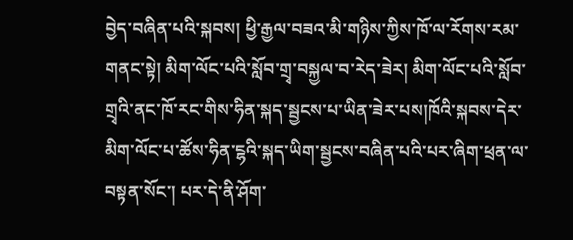བྱེད་བཞིན་པའི་སྐབས། ཕྱི་རྒྱལ་བཟའ་མི་གཉིས་ཀྱིས་ཁོ་ལ་རོགས་རམ་གནང་སྟེ། མིག་ལོང་པའི་སློབ་གྲྭ་བསྐྱལ་བ་རེད་ཟེར། མིག་ལོང་པའི་སློབ་གྲྭའི་ནང་ཁོ་རང་གིས་ཧིན་སྐད་སྦྱངས་པ་ཡིན་ཟེར་པས།ཁོའི་སྐབས་དེར་མིག་ལོང་པ་ཚོས་ཧིན་ངྷའི་སྐད་ཡིག་སྦྱངས་བཞིན་པའི་པར་ཞིག་ཕྲན་ལ་བསྟན་སོང་། པར་དེ་ནི་ཤོག་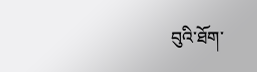བུའི་ཐོག་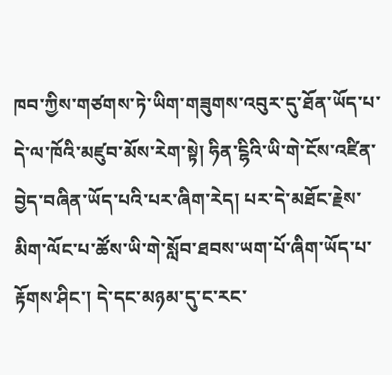ཁབ་ཀྱིས་གཙགས་ཏེ་ཡིག་གཟུགས་འབུར་དུ་ཐོན་ཡོད་པ་དེ་ལ་ཁོའི་མཛུབ་མོས་རེག་སྟེ། ཧིན་ངྷིའི་ཡི་གེ་ངོས་འཛིན་བྱེད་བཞིན་ཡོད་པའི་པར་ཞིག་རེད། པར་དེ་མཐོང་རྗེས་མིག་ལོང་པ་ཚོས་ཡི་གེ་སློབ་ཐབས་ཡག་པོ་ཞིག་ཡོད་པ་རྟོགས་ཤིང་། དེ་དང་མཉམ་དུ་ང་རང་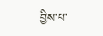བྱིས་པ་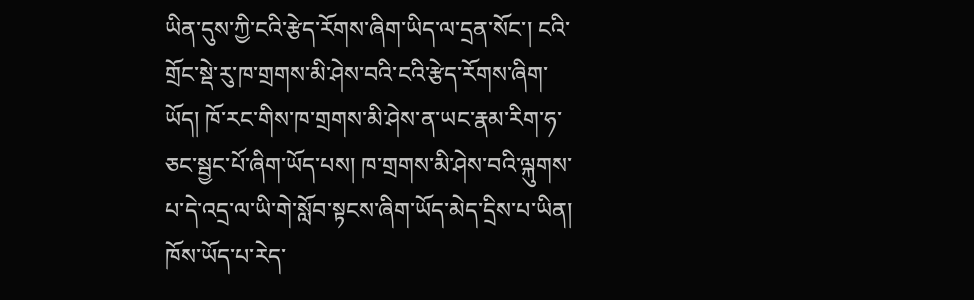ཡིན་དུས་ཀྱི་ངའི་རྩེད་རོགས་ཞིག་ཡིད་ལ་དྲན་སོང་། ངའི་གྲོང་སྡེ་རུ་ཁ་གྲགས་མི་ཤེས་བའི་ངའི་རྩེད་རོགས་ཞིག་ཡོད། ཁོ་རང་གིས་ཁ་གྲགས་མི་ཤེས་ན་ཡང་རྣམ་རིག་ཧ་ཅང་སྦྱང་པོ་ཞིག་ཡོད་པས། ཁ་གྲགས་མི་ཤེས་བའི་ལྐུགས་པ་དེ་འདྲ་ལ་ཡི་གེ་སློབ་སྟངས་ཞིག་ཡོད་མེད་དྲིས་པ་ཡིན། ཁོས་ཡོད་པ་རེད་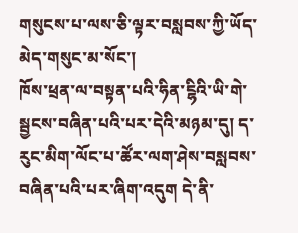གསུངས་པ་ལས་ཅི་ལྟར་བསླབས་ཀྱི་ཡོད་མེད་གསུང་མ་སོང་།
ཁོས་ཕྲན་ལ་བསྟན་པའི་ཧིན་ངྷིའི་ཡི་གེ་སྦྱངས་བཞིན་པའི་པར་དེའི་མཉམ་དུ། ད་རུང་མིག་ལོང་པ་ཚོར་ལག་ཤེས་བསླབས་བཞིན་པའི་པར་ཞིག་འདུག དེ་ནི་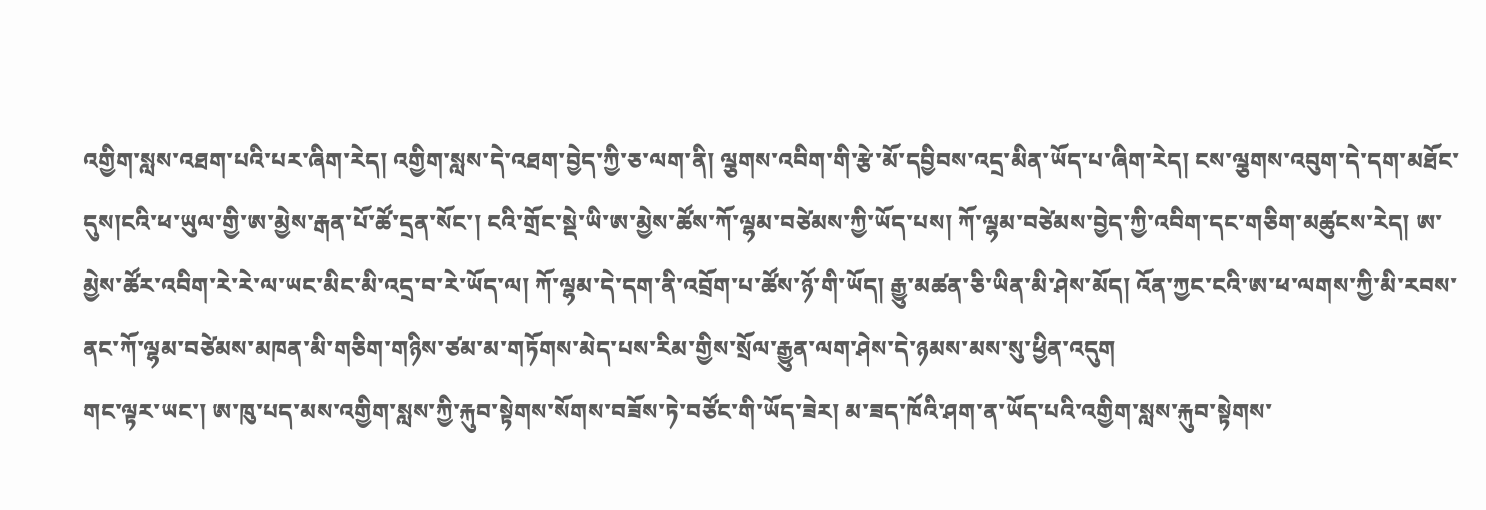འགྱིག་སླས་འཐག་པའི་པར་ཞིག་རེད། འགྱིག་སླས་དེ་འཐག་བྱེད་ཀྱི་ཅ་ལག་ནི། ལྕགས་འབིག་གི་རྩེ་མོ་དབྱིབས་འདྲ་མིན་ཡོད་པ་ཞིག་རེད། ངས་ལྕགས་འབུག་དེ་དག་མཐོང་དུས།ངའི་ཕ་ཡུལ་གྱི་ཨ་མྱེས་རྒན་པོ་ཚོ་དྲན་སོང་། ངའི་གྲོང་སྡེ་ཡི་ཨ་མྱེས་ཚོས་ཀོ་ལྷམ་བཙེམས་ཀྱི་ཡོད་པས། ཀོ་ལྷམ་བཙེམས་བྱེད་ཀྱི་འབིག་དང་གཅིག་མཚུངས་རེད། ཨ་མྱེས་ཚོར་འབིག་རེ་རེ་ལ་ཡང་མིང་མི་འདྲ་བ་རེ་ཡོད་ལ། ཀོ་ལྷམ་དེ་དག་ནི་འབྲོག་པ་ཚོས་ཉོ་གི་ཡོད། རྒྱུ་མཚན་ཅི་ཡིན་མི་ཤེས་མོད། འོན་ཀྱང་ངའི་ཨ་ཕ་ལགས་ཀྱི་མི་རབས་ནང་ཀོ་ལྷམ་བཙེམས་མཁན་མི་གཅིག་གཉིས་ཙམ་མ་གཏོགས་མེད་པས་རིམ་གྱིས་སྲོལ་རྒྱུན་ལག་ཤེས་དེ་ཉམས་མས་སུ་ཕྱིན་འདུག
གང་ལྟར་ཡང་། ཨ་ཁུ་པད་མས་འགྱིག་སླས་ཀྱི་རྐུབ་སྟེགས་སོགས་བཟོས་ཏེ་བཙོང་གི་ཡོད་ཟེར། མ་ཟད་ཁོའི་ཤག་ན་ཡོད་པའི་འགྱིག་སླས་རྐུབ་སྟེགས་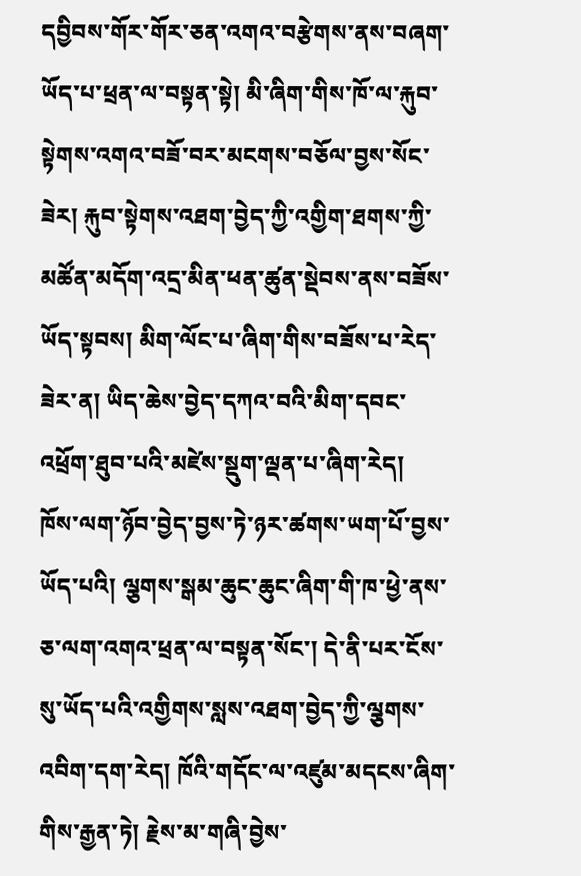དབྱིབས་གོར་གོར་ཅན་འགའ་བརྩེགས་ནས་བཞག་ཡོད་པ་ཕྲན་ལ་བསྟན་སྟེ། མི་ཞིག་གིས་ཁོ་ལ་རྐུབ་སྟེགས་འགའ་བཟོ་བར་མངགས་བཅོལ་བྱས་སོང་ཟེར། རྐུབ་སྟེགས་འཐག་བྱེད་ཀྱི་འགྱིག་ཐགས་ཀྱི་མཚོན་མདོག་འདྲ་མིན་ཕན་ཚུན་སྡེབས་ནས་བཟོས་ཡོད་སྟབས། མིག་ལོང་པ་ཞིག་གིས་བཟོས་པ་རེད་ཟེར་ན། ཡིད་ཆེས་བྱེད་དཀའ་བའི་མིག་དབང་འཕྲོག་ཐུབ་པའི་མཛེས་སྡུག་ལྡན་པ་ཞིག་རེད།
ཁོས་ལག་ཉོབ་བྱེད་བྱས་ཏེ་ཉར་ཚགས་ཡག་པོ་བྱས་ཡོད་པའི། ལྕགས་སྒམ་ཆུང་ཆུང་ཞིག་གི་ཁ་ཕྱེ་ནས་ཅ་ལག་འགའ་ཕྲན་ལ་བསྟན་སོང་། དེ་ནི་པར་ངོས་སུ་ཡོད་པའི་འགྱིགས་སླས་འཐག་བྱེད་ཀྱི་ལྕགས་འབིག་དག་རེད། ཁོའི་གདོང་ལ་འཛུམ་མདངས་ཞིག་གིས་རྒྱན་ཏེ། རྗེས་མ་གཞི་བྱེས་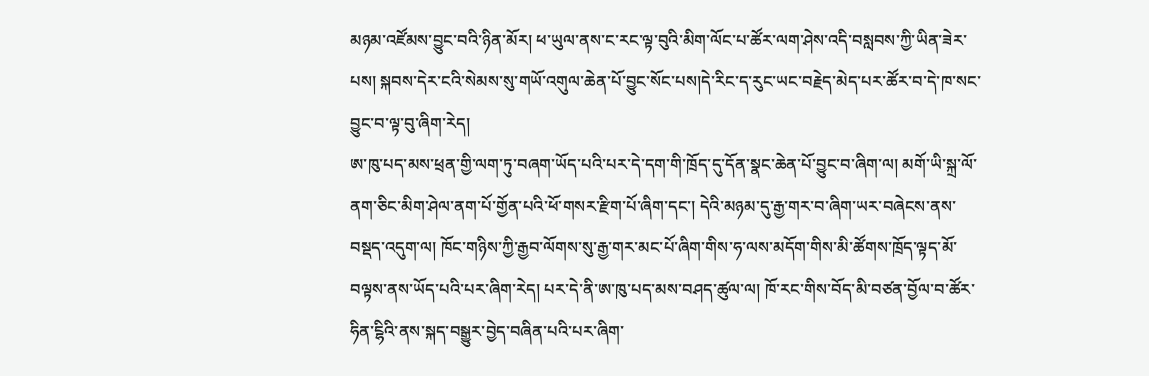མཉམ་འཛོམས་བྱུང་བའི་ཉིན་མོར། ཕ་ཡུལ་ནས་ང་རང་ལྟ་བུའི་མིག་ལོང་པ་ཚོར་ལག་ཤེས་འདི་བསླབས་ཀྱི་ཡིན་ཟེར་པས། སྐབས་དེར་ངའི་སེམས་སུ་གཡོ་འགུལ་ཆེན་པོ་བྱུང་སོང་པས།དེ་རིང་ད་རུང་ཡང་བརྗེད་མེད་པར་ཚོར་བ་དེ་ཁ་སང་བྱུང་བ་ལྟ་བུ་ཞིག་རེད།
ཨ་ཁུ་པད་མས་ཕྲན་གྱི་ལག་ཏུ་བཞག་ཡོད་པའི་པར་དེ་དག་གི་ཁྲོད་དུ་དོན་སྣང་ཆེན་པོ་བྱུང་བ་ཞིག་ལ། མགོ་ཡི་སྐྲ་ལོ་ནག་ཅིང་མིག་ཤེལ་ནག་པོ་གྱོན་པའི་ཕོ་གསར་རྫིག་པོ་ཞིག་དང་། དེའི་མཉམ་དུ་རྒྱ་གར་བ་ཞིག་ཡར་བཞེངས་ནས་བསྡད་འདུག་ལ། ཁོང་གཉིས་ཀྱི་རྒྱབ་ལོགས་སུ་རྒྱ་གར་མང་པོ་ཞིག་གིས་ཧ་ལས་མདོག་གིས་མི་ཚོགས་ཁྲོད་ལྟད་མོ་བལྟས་ནས་ཡོད་པའི་པར་ཞིག་རེད། པར་དེ་ནི་ཨ་ཁུ་པད་མས་བཤད་ཚུལ་ལ། ཁོ་རང་གིས་བོད་མི་བཙན་བྱོལ་བ་ཚོར་ཧིན་ངྷིའི་ནས་སྐད་བསྒྱུར་བྱེད་བཞིན་པའི་པར་ཞིག་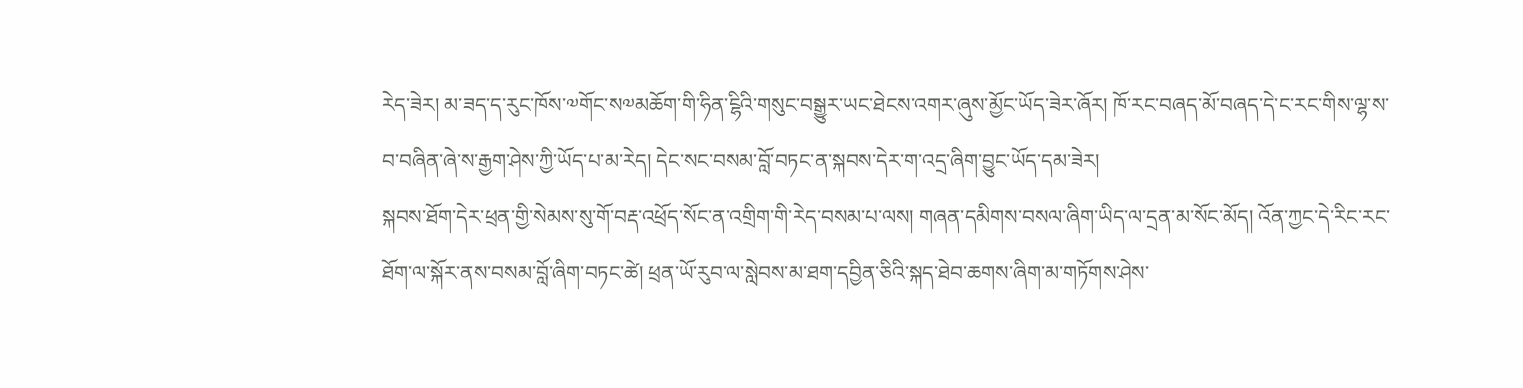རེད་ཟེར། མ་ཟད་ད་རུང་ཁོས་༧གོང་ས༧མཆོག་གི་ཧིན་ངྷིའི་གསུང་བསྒྱུར་ཡང་ཐེངས་འགར་ཞུས་མྱོང་ཡོད་ཟེར་ཞོར། ཁོ་རང་བཞད་མོ་བཞད་དེ་ང་རང་གིས་ལྷ་ས་བ་བཞིན་ཞེ་ས་རྒྱག་ཤེས་ཀྱི་ཡོད་པ་མ་རེད། དེང་སང་བསམ་བློ་བཏང་ན་སྐབས་དེར་ག་འདྲ་ཞིག་བྱུང་ཡོད་དམ་ཟེར།
སྐབས་ཐོག་དེར་ཕྲན་གྱི་སེམས་སུ་གོ་བརྡ་འཕྲོད་སོང་ན་འགྲིག་གི་རེད་བསམ་པ་ལས། གཞན་དམིགས་བསལ་ཞིག་ཡིད་ལ་དྲན་མ་སོང་མོད། འོན་ཀྱང་དེ་རིང་རང་ཐོག་ལ་སྐོར་ནས་བསམ་བློ་ཞིག་བཏང་ཚེ། ཕྲན་ཡོ་རུབ་ལ་སླེབས་མ་ཐག་དབྱིན་ཅིའི་སྐད་ཐེབ་ཆགས་ཞིག་མ་གཏོགས་ཤེས་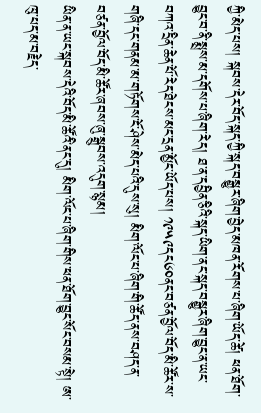ཀྱི་མེད་པས། སྐབས་དེར་བོད་སྐད་ཀྱི་སྐད་བསྒྱུར་ཞིག་བྱེད་མཁན་རོགས་པ་ཞིག་ཡོད་ཚེ། ཕན་ཐོག་བྱུང་བ་ནི་སྨྲས་མ་དགོས་པ་ཞིག་རེད། ཐ་ན་དབྱིན་ཅིའི་སྐད་ཡིག་ནང་སྐད་བསྒྱུར་ཞིག་བྱུང་ན་ཡང་བཀའ་དྲིན་ཆེན་པོ་རེད་ཐེངས་མང་དྲན་མྱོང་ཡོད་པས། ༡༩༥༩དང༦༠ནང་བཙན་བྱོལ་བོད་མི་ཚོར་ས་གཞི་དང་གནམ་མ་གཏོགས་ངོ་ཤེས་མེད་པའི་དུས་སུ། མིག་ལོང་པ་ཞིག་གི་ཚོད་ནས་བཤད་ན་བཙན་བྱོལ་བོད་མི་ཚོར་ཞབས་ཞུ་སྒྲུབས་འདུག་སྙམ།
ཡིན་ན་ཡང་སྐབས་དེའི་བོད་མི་ཚོའི་ནང་དུ། མིག་ལོང་པ་ཞིག་གིས་ཕན་ཐོག་བྱུང་སོང་བསམ་སྟེ། ཨ་ཁུ་པད་མ་བརྗེད་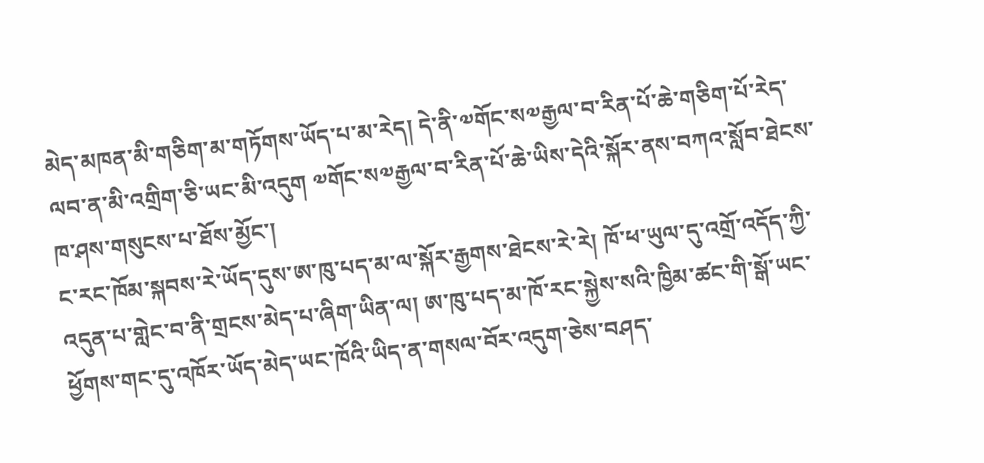མེད་མཁན་མི་གཅིག་མ་གཏོགས་ཡོད་པ་མ་རེད། དེ་ནི་༧གོང་ས༧རྒྱལ་བ་རིན་པོ་ཆེ་གཅིག་པོ་རེད་ལབ་ན་མི་འགྲིག་ཅི་ཡང་མི་འདུག ༧གོང་ས༧རྒྱལ་བ་རིན་པོ་ཆེ་ཡིས་དེའི་སྐོར་ནས་བཀའ་སློབ་ཐེངས་ཁ་ཤས་གསུངས་པ་ཐོས་མྱོང་།
ང་རང་ཁོམ་སྐབས་རེ་ཡོད་དུས་ཨ་ཁུ་པད་མ་ལ་སྐོར་རྒྱགས་ཐེངས་རེ་རེ། ཁོ་ཕ་ཡུལ་དུ་འགྲོ་འདོད་ཀྱི་འདུན་པ་གླེང་བ་ནི་གྲངས་མེད་པ་ཞིག་ཡིན་ལ། ཨ་ཁུ་པད་མ་ཁོ་རང་སྐྱེས་སའི་ཁྱིམ་ཚང་གི་སྒོ་ཡང་ཕྱོགས་གང་དུ་འཁོར་ཡོད་མེད་ཡང་ཁོའི་ཡིད་ན་གསལ་བོར་འདུག་ཅེས་བཤད་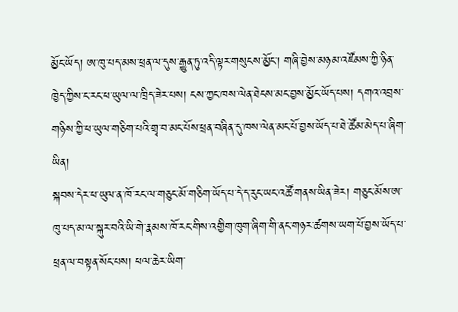མྱོང་ཡོད། ཨ་ཁུ་པད་མས་ཕྲན་ལ་དུས་རྒྱུན་ཏུ་འདི་ལྟར་གསུངས་མྱོང་། གཞི་བྱེས་མཉམ་འཛོམས་ཀྱི་ཉིན་ཁྱེད་ཀྱིས་ང་རང་ཕ་ཡུལ་ལ་ཁྲིད་ཟེར་པས། ངས་ཀྱང་ཁས་ལེན་ཐེངས་མང་བྱས་མྱོང་ཡོད་པས། དགའ་འབྲས་གཉིས་ཀྱི་ཕ་ཡུལ་གཅིག་པའི་གྲྭ་བ་མང་པོས་ཕྲན་བཞིན་དུ་ཁས་ལེན་མང་པོ་བྱས་ཡོད་པ་ཐེ་ཚོམ་མེད་པ་ཞིག་ཡིན།
སྐབས་དེར་ཕ་ཡུལ་ན་ཁོ་རང་ལ་གཅུང་མོ་གཅིག་ཡོད་པ་དེ་ད་རུང་ཡང་འཚོ་གནས་ཡིན་ཟེར། གཅུང་མོས་ཨ་ཁུ་པད་མ་ལ་སྐུར་བའི་ཡི་གེ་རྣམས་ཁོ་རང་གིས་འགྱིག་ཁུག་ཞིག་གི་ནང་གཉར་ཚགས་ཡག་པོ་བྱས་ཡོད་པ་ཕྲན་ལ་བསྟན་སོང་པས། ཕལ་ཆེར་ཡིག་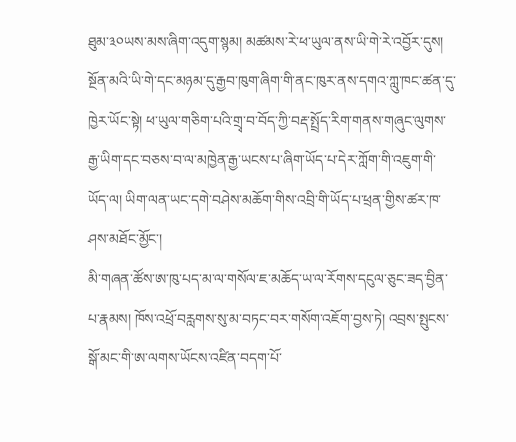ཐུམ་༣༠ཡས་མས་ཞིག་འདུག་སྙམ། མཚམས་རེ་ཕ་ཡུལ་ནས་ཡི་གེ་རེ་འབྱོར་དུས། སྔོན་མའི་ཡི་གེ་དང་མཉམ་དུ་རྒྱབ་ཁུག་ཞིག་གི་ནང་ཁུར་ནས་དགའ་ཀླུ་ཁང་ཚན་དུ་ཁྱེར་ཡོང་སྟེ། ཕ་ཡུལ་གཅིག་པའི་གྲྭ་བ་བོད་ཀྱི་བརྡ་སྤྲོད་རིག་གནས་གཞུང་ལུགས་རྒྱ་ཡིག་དང་བཅས་བ་ལ་མཁྱེན་རྒྱ་ཡངས་པ་ཞིག་ཡོད་པ་དེར་ཀློག་གི་འཇུག་གི་ཡོད་ལ། ཡིག་ལན་ཡང་དགེ་བཤེས་མཆོག་གིས་འབྲི་གི་ཡོད་པ་ཕྲན་གྱིས་ཚར་ཁ་ཤས་མཐོང་མྱོང་།
མི་གཞན་ཚོས་ཨ་ཁུ་པད་མ་ལ་གསོལ་ཇ་མཆོད་ཡ་ལ་རོགས་དངུལ་ཅུང་ཟད་བྱིན་པ་རྣམས། ཁོས་འཕྲོ་བརླགས་སུ་མ་བཏང་བར་གསོག་འཇོག་བྱས་ཏེ། འབྲས་སྤུངས་སྒོ་མང་གི་ཨ་ལགས་ཡོངས་འཛིན་བདག་པོ་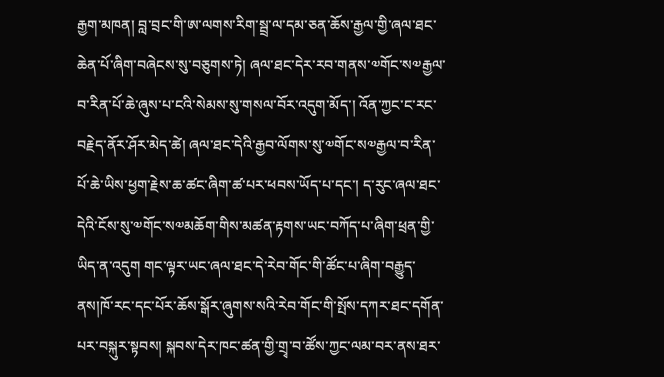རྒྱག་མཁན། བླ་བྲང་གི་ཨ་ལགས་རིག་སྦྲ་ལ་དམ་ཅན་ཆོས་རྒྱལ་གྱི་ཞལ་ཐང་ཆེན་པོ་ཞིག་བཞེངས་སུ་བཅུགས་ཏེ། ཞལ་ཐང་དེར་རབ་གནས་༧གོང་ས༧རྒྱལ་བ་རིན་པོ་ཆེ་ཞུས་པ་ངའི་སེམས་སུ་གསལ་བོར་འདུག་མོད་། འོན་ཀྱང་ང་རང་བརྗེད་ནོར་ཤོར་མེད་ཚེ། ཞལ་ཐང་དེའི་རྒྱབ་ལོགས་སུ་༧གོང་ས༧རྒྱལ་བ་རིན་པོ་ཆེ་ཡིས་ཕྱག་རྗེས་ཆ་ཚང་ཞིག་ཚ་པར་ཕབས་ཡོད་པ་དང་། ད་རུང་ཞལ་ཐང་དེའི་ངོས་སུ་༧གོང་ས༧མཆོག་གིས་མཚན་རྟགས་ཡང་བཀོད་པ་ཞིག་ཕྲན་གྱི་ཡིད་ན་འདུག གང་ལྟར་ཡང་ཞལ་ཐང་དེ་རེབ་གོང་གི་ཚོང་པ་ཞིག་བརྒྱུད་ནས།ཁོ་རང་དང་པོར་ཆོས་སྒོར་ཞུགས་སའི་རེབ་གོང་གི་སྤོས་དཀར་ཐང་དགོན་པར་བསྐུར་སྟབས། སྐབས་དེར་ཁང་ཚན་གྱི་གྲྭ་བ་ཚོས་ཀྱང་ལམ་བར་ནས་ཐར་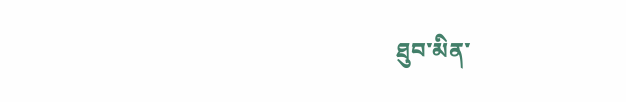ཐུབ་མིན་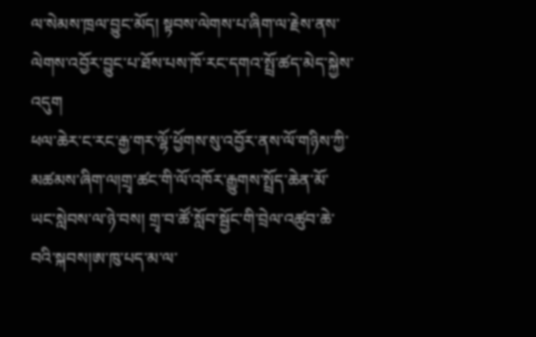ལ་སེམས་ཁྲལ་བྱུང་མོད། སྟབས་ལེགས་པ་ཞིག་ལ་རྗེས་ནས་ལེགས་འབྱོར་བྱུང་པ་ཐོས་པས་ཁོ་རང་དགའ་སྤྲོ་ཚད་མེད་སྐྱེས་འདུག
ཕལ་ཆེར་ང་རང་རྒྱ་གར་ལྷོ་ཕྱོགས་སུ་འབྱོར་ནས་ལོ་གཉིས་ཀྱི་མཚམས་ཞིག་ལ།གྲྭ་ཚང་གི་ལོ་འཁོར་རྒྱུགས་སྤྲོད་ཆེན་མོ་ཡང་སླེབས་ལ་ཉེ་བས། གྲྭ་བ་ཚོ་སློབ་སྦྱོང་གི་བྲེལ་འཚུབ་ཆེ་བའི་སྐབས།ཨ་ཁུ་པད་མ་ལ་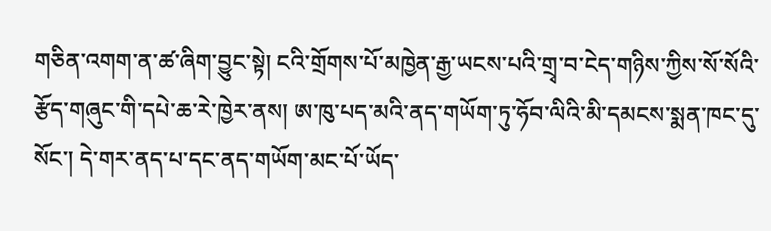གཅིན་འགག་ན་ཚ་ཞིག་བྱུང་སྟེ། ངའི་གྲོགས་པོ་མཁྱེན་རྒྱ་ཡངས་པའི་གྲྭ་བ་ངེད་གཉིས་ཀྱིས་སོ་སོའི་རྩོད་གཞུང་གི་དཔེ་ཆ་རེ་ཁྱེར་ནས། ཨ་ཁུ་པད་མའི་ནད་གཡོག་ཏུ་ཧོབ་ལིའི་མི་དམངས་སྨན་ཁང་དུ་སོང་། དེ་གར་ནད་པ་དང་ནད་གཡོག་མང་པོ་ཡོད་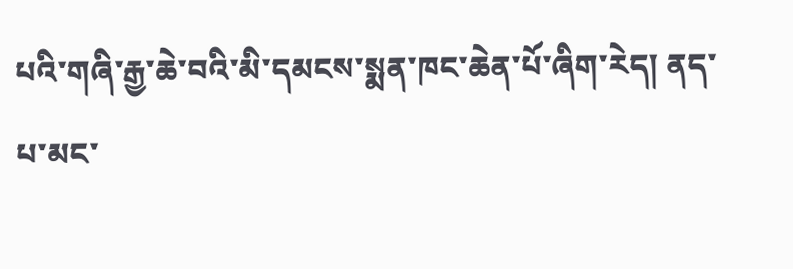པའི་གཞི་རྒྱ་ཆེ་བའི་མི་དམངས་སྨན་ཁང་ཆེན་པོ་ཞིག་རེད། ནད་པ་མང་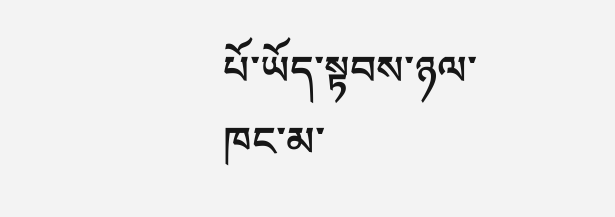པོ་ཡོད་སྟབས་ཉལ་ཁང་མ་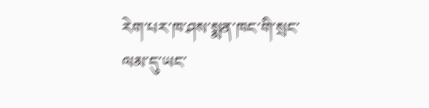རེག་པར་ཁ་ཤས་སྨན་ཁང་གི་སྲང་ལམ་དུ་ཡང་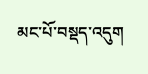མང་པོ་བསྡད་འདུག